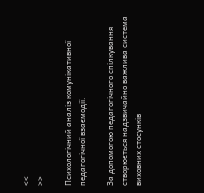<<
>>

Психологічний аналіз комунікативної педагогічної взаємодії.

За допомогою педагогічного спілкування створюється надзвичайно важлива система виховних стосунків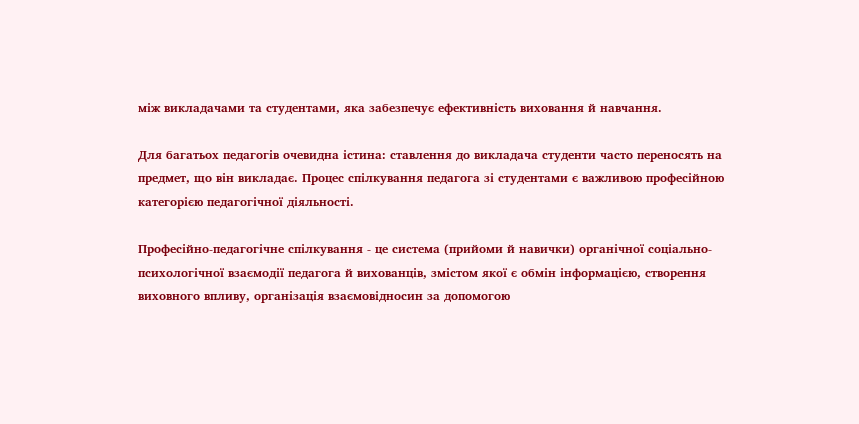між викладачами та студентами, яка забезпечує ефективність виховання й навчання.

Для багатьох педагогів очевидна істина: ставлення до викладача студенти часто переносять на предмет, що він викладає. Процес спілкування педагога зі студентами є важливою професійною категорією педагогічної діяльності.

Професійно-педагогічне спілкування - це система (прийоми й навички) органічної соціально-психологічної взаємодії педагога й вихованців, змістом якої є обмін інформацією, створення виховного впливу, організація взаємовідносин за допомогою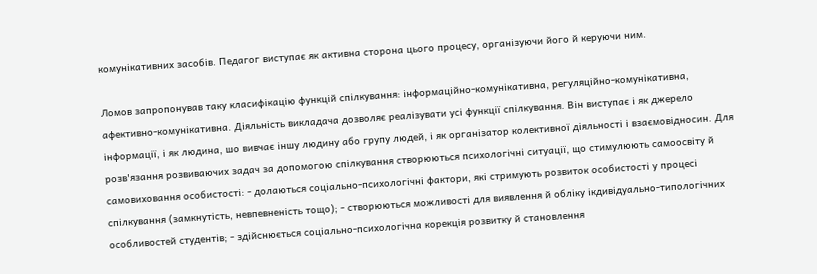комунікативних засобів. Педагог виступає як активна сторона цього процесу, організуючи його й керуючи ним.

Ломов запропонував таку класифікацію функцій спілкування: інформаційно-комунікативна, регуляційно-комунікативна, афективно-комунікативна. Діяльність викладача дозволяє реалізувати усі функції спілкування. Він виступає і як джерело інформації, і як людина, шо вивчає іншу людину або групу людей, і як організатор колективної діяльності і взаємовідносин. Для розв'язання розвиваючих задач за допомогою спілкування створюються психологічні ситуації, що стимулюють самоосвіту й самовиховання особистості: - долаються соціально-психологічні фактори, які стримують розвиток особистості у процесі спілкування (замкнутість, невпевненість тощо); - створюються можливості для виявлення й обліку ікдивідуально-типологічних особливостей студентів; - здійснюється соціально-психологічна корекція розвитку й становлення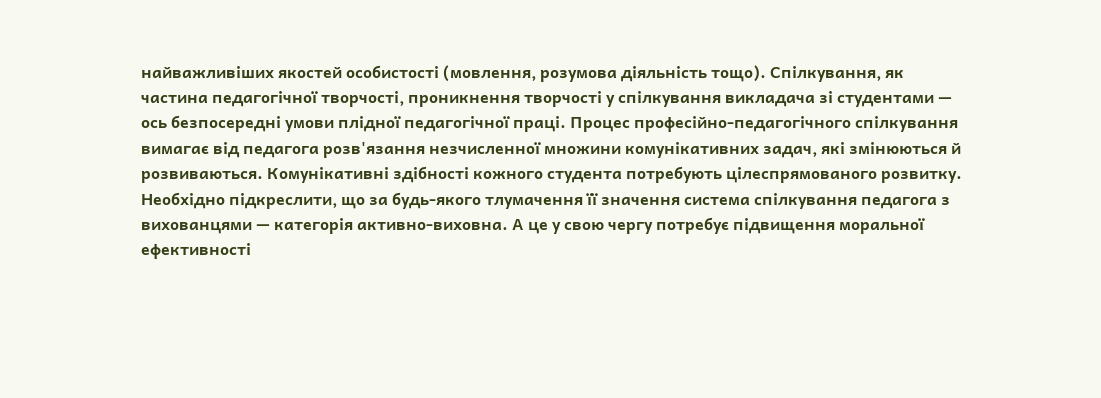найважливіших якостей особистості (мовлення, розумова діяльність тощо). Спілкування, як частина педагогічної творчості, проникнення творчості у спілкування викладача зі студентами — ось безпосередні умови плідної педагогічної праці. Процес професійно-педагогічного спілкування вимагає від педагога розв'язання незчисленної множини комунікативних задач, які змінюються й розвиваються. Комунікативні здібності кожного студента потребують цілеспрямованого розвитку. Необхідно підкреслити, що за будь-якого тлумачення її значення система спілкування педагога з вихованцями — категорія активно-виховна. А це у свою чергу потребує підвищення моральної ефективності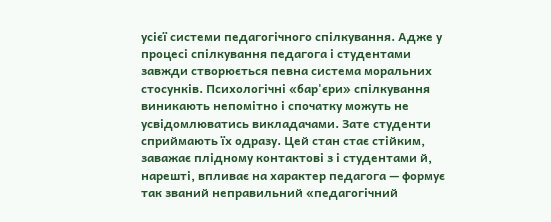усієї системи педагогічного спілкування. Адже у процесі спілкування педагога і студентами завжди створюється певна система моральних стосунків. Психологічні «бар'єри» спілкування виникають непомітно і спочатку можуть не усвідомлюватись викладачами. Зате студенти сприймають їх одразу. Цей стан стає стійким, заважає плідному контактові з і студентами й, нарешті, впливає на характер педагога — формує так званий неправильний «педагогічний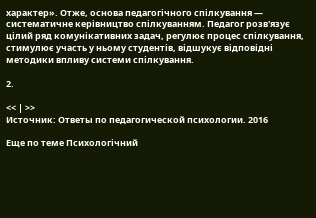характер». Отже, основа педагогічного спілкування — систематичне керівництво спілкуванням. Педагог розв'язує цілий ряд комунікативних задач, регулює процес спілкування, стимулює участь у ньому студентів, відшукує відповідні методики впливу системи спілкування.

2.

<< | >>
Источник: Ответы по педагогической психологии. 2016

Еще по теме Психологічний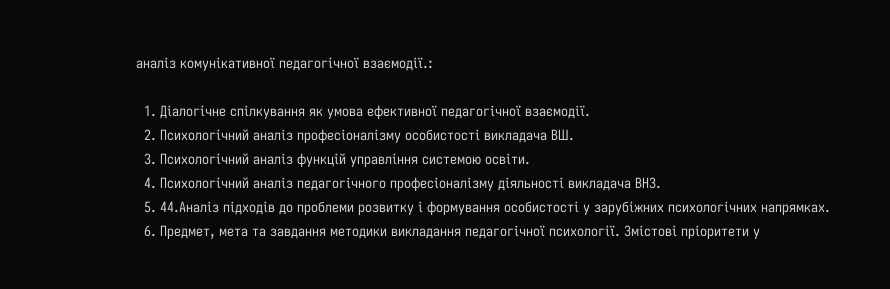аналіз комунікативної педагогічної взаємодії.:

  1. Діалогічне спілкування як умова ефективної педагогічної взаємодії.
  2. Психологічний аналіз професіоналізму особистості викладача ВШ.
  3. Психологічний аналіз функцій управління системою освіти.
  4. Психологічний аналіз педагогічного професіоналізму діяльності викладача ВНЗ.
  5. 44.Аналіз підходів до проблеми розвитку і формування особистості у зарубіжних психологічних напрямках.
  6. Предмет, мета та завдання методики викладання педагогічної психології. Змістові пріоритети у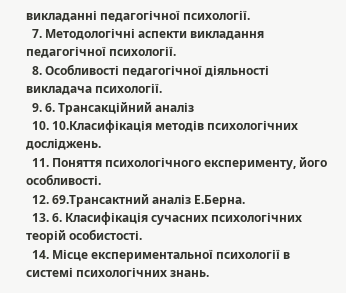викладанні педагогічної психології.
  7. Методологічні аспекти викладання педагогічної психології.
  8. Особливості педагогічної діяльності викладача психології.
  9. 6. Трансакційний аналіз
  10. 10.Класифікація методів психологічних досліджень.
  11. Поняття психологічного експерименту, його особливості.
  12. 69.Трансактний аналіз Е.Берна.
  13. 6. Класифікація сучасних психологічних теорій особистості.
  14. Місце експериментальної психології в системі психологічних знань.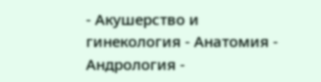- Акушерство и гинекология - Анатомия - Андрология -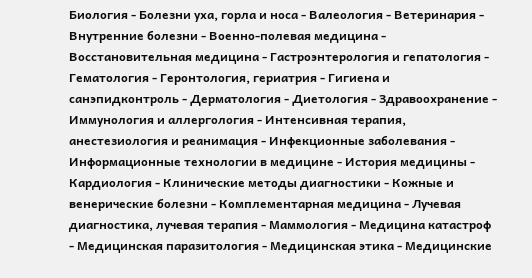Биология - Болезни уха, горла и носа - Валеология - Ветеринария - Внутренние болезни - Военно-полевая медицина - Восстановительная медицина - Гастроэнтерология и гепатология - Гематология - Геронтология, гериатрия - Гигиена и санэпидконтроль - Дерматология - Диетология - Здравоохранение - Иммунология и аллергология - Интенсивная терапия, анестезиология и реанимация - Инфекционные заболевания - Информационные технологии в медицине - История медицины - Кардиология - Клинические методы диагностики - Кожные и венерические болезни - Комплементарная медицина - Лучевая диагностика, лучевая терапия - Маммология - Медицина катастроф - Медицинская паразитология - Медицинская этика - Медицинские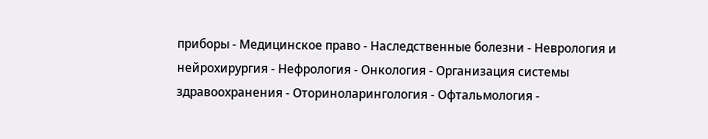приборы - Медицинское право - Наследственные болезни - Неврология и нейрохирургия - Нефрология - Онкология - Организация системы здравоохранения - Оториноларингология - Офтальмология -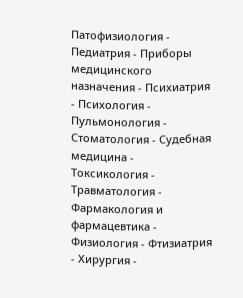Патофизиология - Педиатрия - Приборы медицинского назначения - Психиатрия - Психология - Пульмонология - Стоматология - Судебная медицина - Токсикология - Травматология - Фармакология и фармацевтика - Физиология - Фтизиатрия - Хирургия -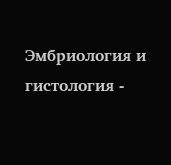Эмбриология и гистология -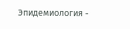Эпидемиология -